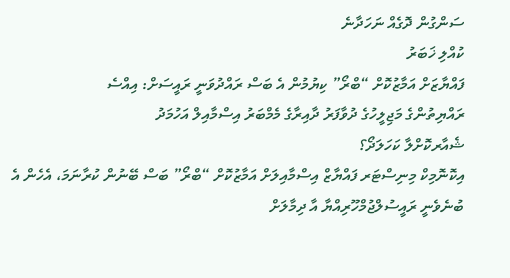ސަންގުން ދޮގެއް ނަހަދާނެ
ކުއްލި ޚަބަރު
ފައްޔާޒަށް އަމާޒުކޮށް “ބްރޯ” ކިޔުމުން އެ ބަސް ރައްދުވަނީ ރައީސަށް: އިއްސެ
ރައްޔިތުންގެ މަޖިލީހުގެ ދުވާފަރު ދާއިރާގެ މެމްބަރު އިސްމާއިލް އަހުމަދު
ޝެއާރކޮށްލާ ކަހަލަދޯ؟
އިކޮނޮމިކް މިނިސްޓަރ ފައްޔާޒް އިސްމާއިލަށް އަމާޒުކޮށް “ބްރޯ” ބަސް ބޭނުން ކުރާނަމަ، އެހެން އެ ބުނެވެނީ ރައީސުލްޖުމްހޫރިއްޔާ އާ ދިމާލަށް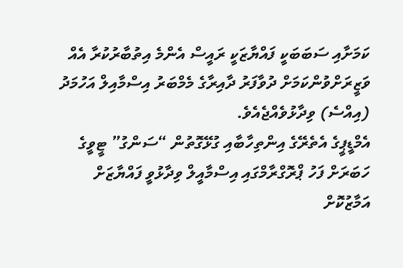ކަމަށާއި ސަބަބަކީ ފައްޔާޒަކީ ރައީސް އެންމެ އިތުބާރުކުރާ އެއް ވަޒީރަށްވުންކަމަށް ދުވާފަރު ދާއިރާގެ މެމްބަރު އިސްމާއިލް އަހުމަދު (އިއްސެ) ވިދާޅުވެއްޖެއެވެ.
އެމްޑީޕީގެ އެތެރޭގެ އިންތިހާބާއި ގުޅޭގޮތުން “ސަންގު” ޓީވީގެ ހަބަރަށް ފަހު ޕްރޮގްރާމްގައި އިސްމާއީލް ވިދާޅުވީ ފައްޔާޒަށް އަމާޒުކޮށް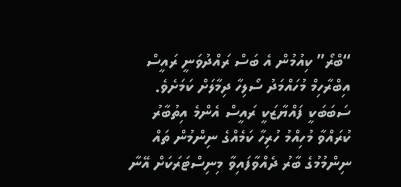“ބްރޯ” ކިއުމުން އެ ބަސް ރައްދުވަނީ ރައީސް އިބްރާހިމް މުހައްމަދު ސޯލިހާ ދިމާލަށް ކަމަށެވެ. ސަބަބަކީ ފައްޔާޒަކީ ރައީސް އެންމެ އިތުބާރު ކުރައްވާ މުހިއްމު ހުރިހާ ކަމެއްގެ ނިންމުން ތައް ނިންމުމުގެ ބާރު ދެއްވާފައިވާ މިނިސްޓަރަކަށް އޭނާ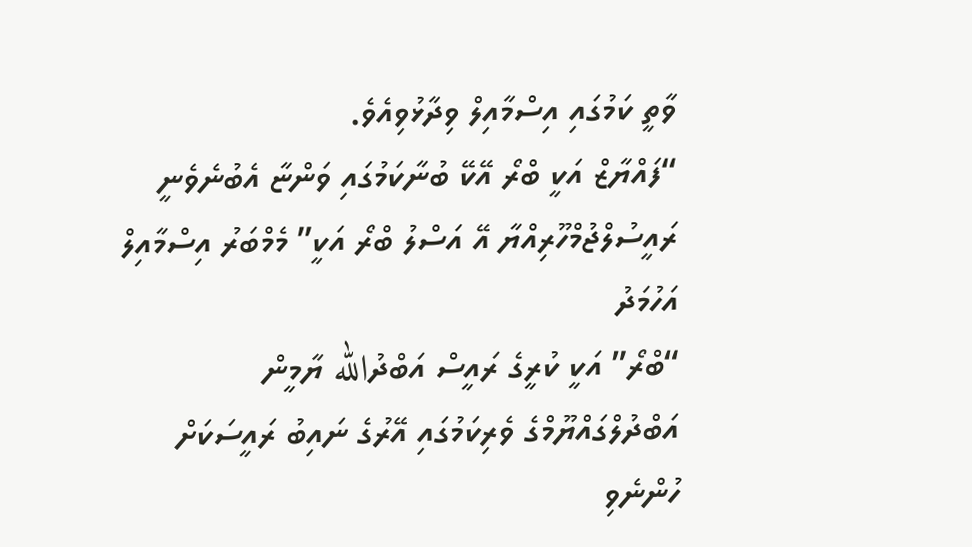ވާތީ ކަމުގައި އިސްމާއިލް ވިދާޅުވިއެވެ.
“ފައްޔާޒް އަކީ ބްރޯ އޭކޭ ބުނާކަމުގައި ވަންޏާ އެބުނެވެނީ ރައީސުލްޖުމްހޫރިއްޔާ އޭ އަސްލު ބްރޯ އަކީ” މެމްބަރު އިސްމާއިލް އަހުމަދު
“ބްރޯ” އަކީ ކުރީގެ ރައީސް އަބްދުالله ޔާމީން އަބްދުލްގައްޔޫމްގެ ވެރިކަމުގައި އޭރުގެ ނައިބު ރައީސަކަށް ހުންނެވި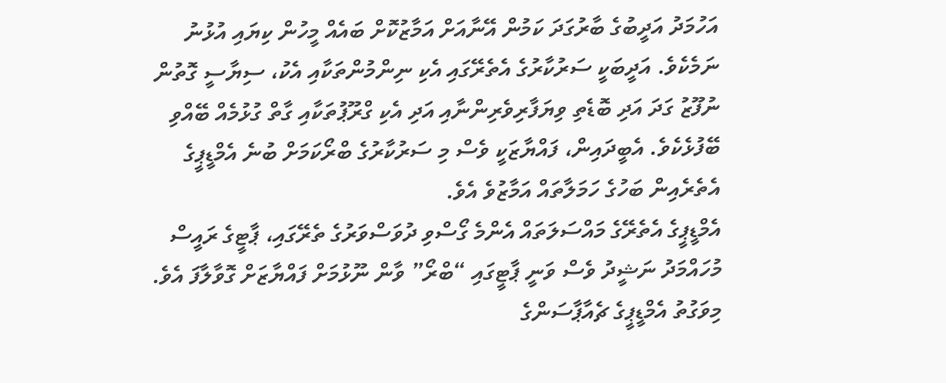އަހުމަދު އަދީބުގެ ބާރުގަދަ ކަމުން އޭނާއަށް އަމާޒުކޮށް ބައެއް މީހުން ކިޔައި އުޅުނު ނަމެކެވެ. އަދީބަކީ ސަރުކާރުގެ އެތެރޭގައި އެކި ނިންމުންތަކާއި އެކު، ސިޔާސީ ގޮތުން ނުފޫޒު ގަދަ އަދި ބޮޑެތި ވިޔަފާރިވެރިންނާއި އަދި އެކި ގްރޫޕުތަކާއި ގާތް ގުޅުމެއް ބޭއްވި ބޭފުޅެކެވެ. އެބީދައިން، ފައްޔާޒަކީ ވެސް މި ސަރުކާރުގެ ބްރޯކަމަށް ބުނެ އެމްޑީޕީގެ އެތެރެއިން ބަހުގެ ހަމަލާތައް އަމާޒުވެ އެވެ.
އެމްޑީޕީގެ އެތެރޭގެ މައްސަލަތައް އެންމެ ގޯސްވި ދުވަސްވަރުގެ ތެރޭގައި، ޕާޓީގެ ރައީސް މުހައްމަދު ނަޝީދު ވެސް ވަނީ ޕާޓީގައި “ބްރޯ” ވާން ނޫޅުމަށް ފައްޔާޒަށް ގޮވާލާފަ އެވެ. މިވަގުތު އެމްޑީޕީގެ ޗެއާޕާސަންގެ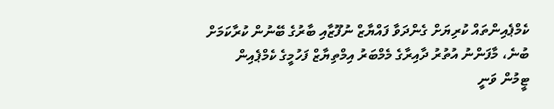ކެމްޕެއިންތައް ކުރިޔަށް ގެންދަވާ ފައްޔާޒް ނުފޫޒާއި ބާރުގެ ބޭނުން ކުރާކަމަށް ބުނެ، މާފަންނު އުތުރު ދާއިރާގެ މެމްބަރު އިމްތިޔާޒް ފަހުމީގެ ކެމްޕެއިން ޓީމުން ވަނީ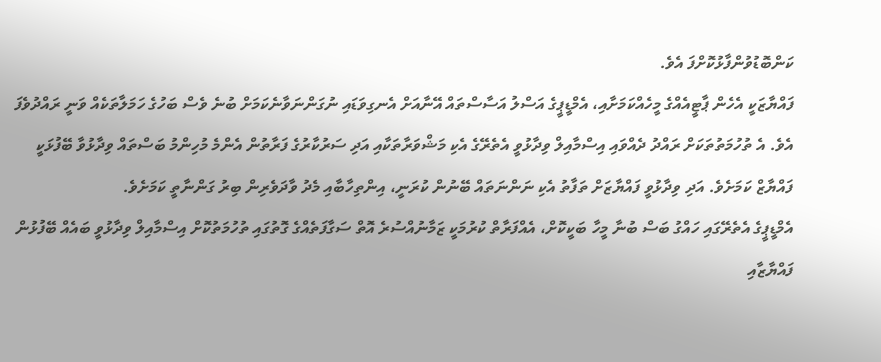ކަންބޮޑުވުންފާޅުކޮށްފަ އެވެ.
ފައްޔާޒަކީ އެހެން ޕާޓީއެއްގެ މީހެއްކަމަށާއި، އެމްޑީޕީގެ އަސްލު އަސާސްތައް އޭނާއަށް އެނގިވަޑައި ނުގަންނަވާނެކަމަށް ބުނެ ވެސް ބަހުގެ ހަމަލާތަކެއް ވަނީ ރައްދުވެފަ އެވެ. އެ ތުހުމަތުތަކަށް ރައްދު ދެއްވައި އިސްމާއިލް ވިދާޅުވީ އެތެރޭގެ އެކި މަޝްވަރާތަކާއި އަދި ސަރުކާރުގެ ފަރާތުން އެންމެ މުހިންމު ބަސްތައް ވިދާޅުވާ ބޭފުޅަކީ ފައްޔާޒް ކަމަށެވެ. އަދި ވިދާޅުވީ ފައްޔާޒަށް ތަފާތު އެކި ނަންނަތައް ބޭނުން ކުރަނީ، އިންތިހާބާއި މެދު ވާދަވެރިން ބިރު ގަންނާތީ ކަމަށެވެ.
އެމްޑީޕީގެ އެތެރޭގައި ހައްގު ބަސް ބުނާ މީހާ ބަކީކޮށް، އެއްފަރާތް ކުރުމަކީ ޒަމާނުއްސުރެ އޮތް ސަގާފަތެއްގެ ގޮތުގައި ތުހުމަތުކޮށް އިސްމާއިލް ވިދާޅުވީ ބައެއް ބޭފުޅުން ފައްޔާޒާއި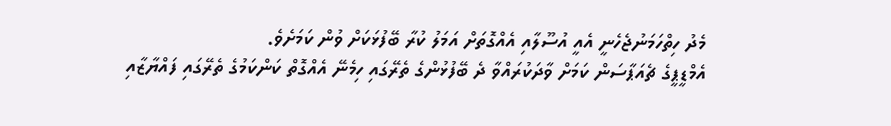މެދު ހިތްހަމަނުޖެހެނީ އެއީ އުސޫލާއި އެއްގޮތަށް އަމަލު ކުރާ ބޭފުޅަކަށް ވުން ކަމަށެވެ.
އެމްޑީޕީގެ ޗެއަޕާސަން ކަމަށް ވާދަކުރައްވާ ދެ ބޭފުޅުންގެ ތެރޭގައި ހިމެނޭ އެއްގޮތް ކަންކަމުގެ ތެރޭގައި ފައްޔާޒާއި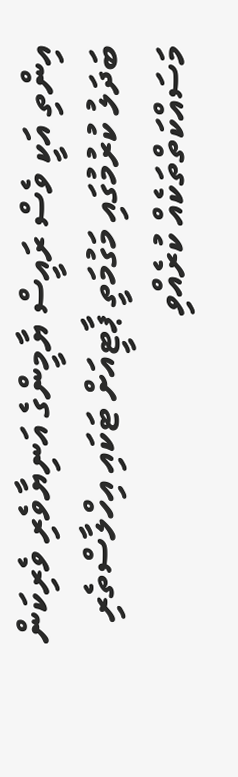އިންތި އަކީ ވެސް ރައީސް ޔާމީންގެ އަނިޔާވެރި ވެރިކަން ބަދަލު ކުރުމުގައި މަގުމަތީ ޕާޓީއަށް ޓަކައި އިހްލާސްތެރި މަސައްކަތްތަކެއް ކުރެއްވި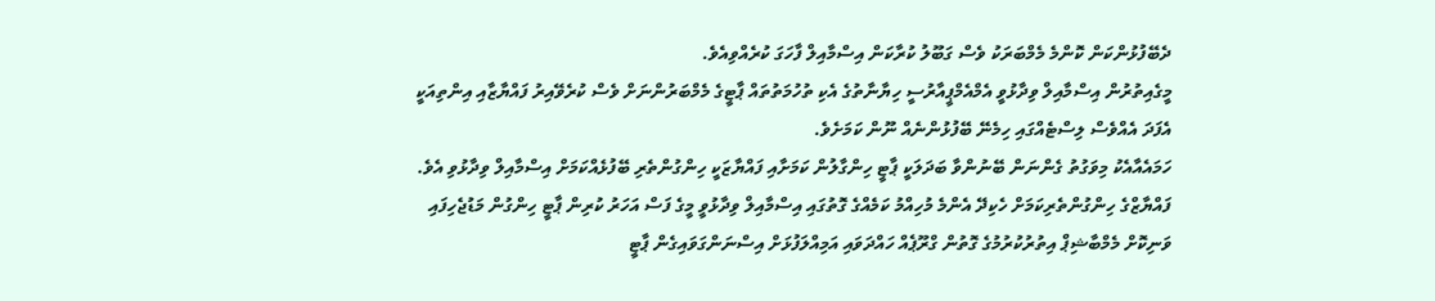ދެބޭފުޅުންކަން ކޮންމެ މެމްބަރަކު ވެސް ގަބޫލު ކުރާކަން އިސްމާއިލް ފާހަގަ ކުރެއްވިއެވެ.
މީގެއިތުރުން އިސްމާއިލް ވިދާޅުވީ އެމްއެމްޕީއާރުސީ ހިޔާނާތުގެ އެކި ތުހުމަތުތައް ޕާޓީގެ މެމްބަރުންނަށް ވެސް ކުރެވޭއިރު ފައްޔާޒާއި އިންތިއަކީ އެފަދަ އެއްވެސް ލިސްޓެއްގައި ހިމެނޭ ބޭފުޅުންނެއް ނޫން ކަމަށެވެ.
ހަމައެއާއެކު މިވަގުތު ގެންނަން ބޭނުންވާ ބަދަލަކީ ޕާޓީ ހިންގާލުން ކަމަށާއި ފައްޔާޒަކީ ހިންގުންތެރި ބޭފުޅެއްކަމަށް އިސްމާއިލް ވިދާޅުވި އެވެ. ފައްޔާޒްގެ ހިންގުންތެރިކަމަށް ހެކިދޭ އެންމެ މުހިއްމު ކަމެއްގެ ގޮތުގައި އިސްމާއިލް ވިދާޅުވީ މީގެ ފަސް އަހަރު ކުރިން ޕާޓީ ހިންގުން މަޑުޖެހިފައި ވަނިކޮށް މެމްބާޝިޕް އިތުރުކުރުމުގެ ގޮތުން ގްރޫޕެއް ހައްދަވައި އަމިއްލަފުޅަށް އިސްނަންގަވައިގެން ޕާޓީ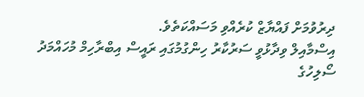ދިރުވުމަށް ފައްޔާޒް ކުރެއްވި މަސައްކަތެވެ.
އިސްމާއިލް ވިދާޅުވީ ސަރުކާރު ހިންގުމުގައި ރައީސް އިބްރާހިމް މުހައްމަދު ސޯލިހުގެ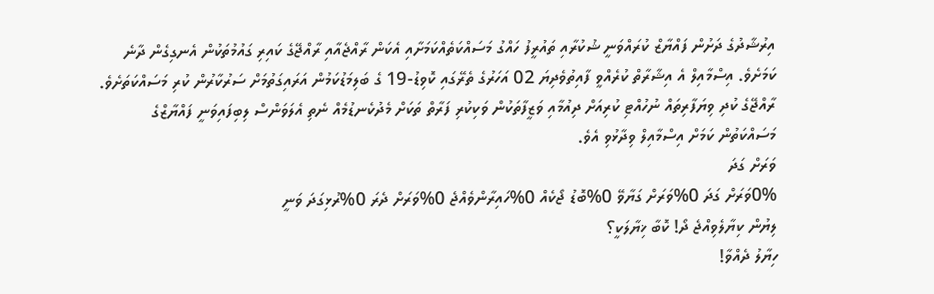އިރުޝާދުގެ ދަށުން ފައްޔާޒް ކުރައްވަނީ ޝުކުރާއި ތައުރީފު ހައްގު މަސައްކަތެއްކަމަށާއި އެކަން ރާއްޖެއާއި ރާއްޖޭގެ ކައިރި ގައުމުތަކުން އެނގިގެން ދާނެ ކަމަށެވެ. އިސްމާއިލް އެ އިޝާރާތް ކުރެއްވީ ފާއިތުވެދިޔަ 02 އަހަރުގެ ތެރޭގައި ކޮވިޑު-19 ގެ ބަލިމަޑުކަމުން އަރައިގަތުމަށް ސަރުކާރުން ކުރި މަސައްކަތަށެވެ.
ރާއްޖޭގެ ކުދި ވިޔަފާރިތައް ނުހުއްޓި ކުރިއަށް ދިއުމާއި ވަޒީފާތަކުން ވަކިކުރި ފަރާތް ތަކަށް މެދުކެނޑުމެއް ނެތި އެލަވަންސް ލިބިފައިވަނީ ފައްޔާޒްގެ މަސައްކަތުން ކަމަށް އިސްމާއިލް ވިދާޅުވި އެވެ.
ވަރަށް ގަދަ
0%ވަރަށް ގަދަ 0%ވަރަށް ގަޔާވޭ 0%ބޮޑު ޖޯކެއް 0%ހައިރާންވެއްޖެ 0%ވަރަށް ދެރަ 0%ރުޅިގަދަ ވަނީ
ލިޔުން ކިޔާލެވިއްޖެ ދޯ! ކޮބާ ޚިޔާލަކީ؟
ހިޔާލު ދެއްވާ!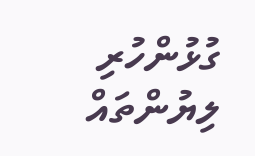ގުޅުންހުރި ލިޔުންތައް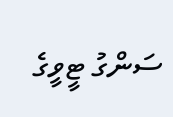ސަންގު ޓީވީގެ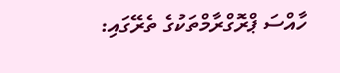ހާއްސަ ޕްރޮގްރާމްތަކުގެ ތެރޭގައި: